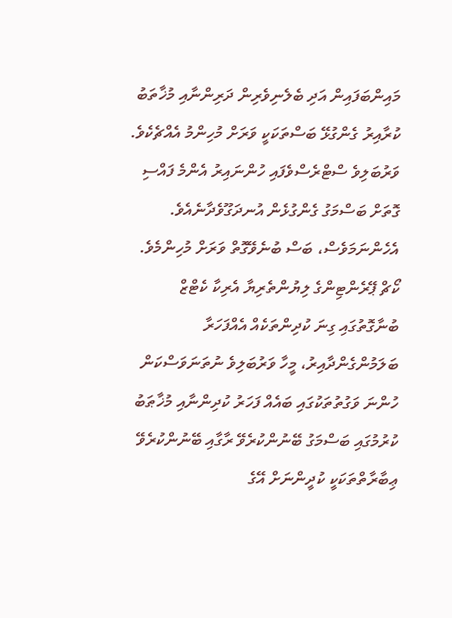މައިންބަފައިން އަދި ބެލެނިވެރިން ދަރިންނާއި މުޚާތަބު ކުރާއިރު ގެންގުޅޭ ބަސްތަކަކީ ވަރަށް މުހިންމު އެއްޗެކެވެ. ވަރުބަލިވެ ސްޓްރެސްވެފައި ހުންނައިރު އެންމެ ފައްސި ގޮތަށް ބަސްމަގު ގެންގުޅެން އުނދަގޫވެދާނެއެވެ. އެހެންނަމަވެސް، ބަސް ބުނެވޭގޮތް ވަރަށް މުހިންމެވެ. ކޯޗް ޕޭރެންޓިންގެ ލިޔުންތެރިޔާ އެރިކާ ކެޓްޒް ބުނާގޮތުގައި ގިނަ ކުދިންތަކެއް އެއްފަހަރާ ބަލަމުންގެންދާއިރު، މީހާ ވަރުބަލިވެ ނުތަނަވަސްކަން ހުންނަ ވަގުތުތަކުގައި ބައެއް ފަހަރު ކުދިންނާއި މުޚާޠަބު ކުރުމުގައި ބަސްމަގު ބޭނުންކުރެވޭ ރާގާއި ބޭނުންކުރެވޭ ޢިބާރާތްތަކަކީ ކުދީންނަށް އޭގެ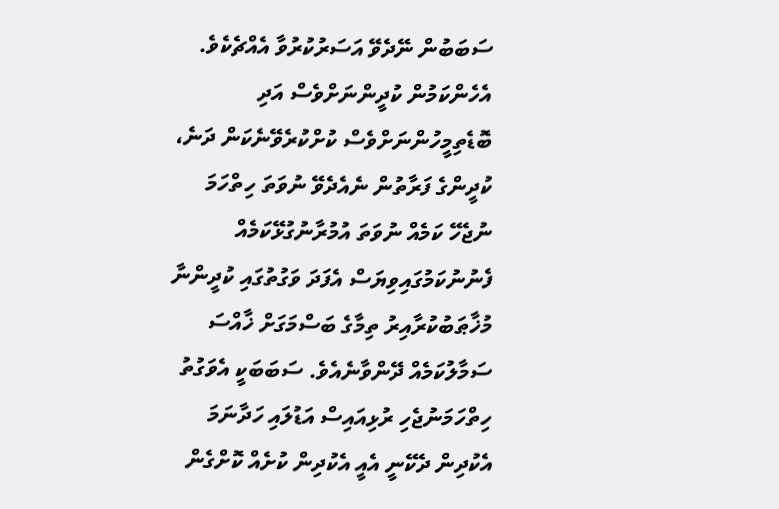ސަބަބުން ނޭދެވޭ އަސަރުކުރުވާ އެއްޗެކެވެ.
އެހެންކަމުން ކުދީންނަށްވެސް އަދި ބޮޑެތިމީހުންނަށްވެސް ކުށްކުރެވޭނެކަން ދަނެ، ކުދީންގެ ފަރާތުން ނެއެދެވޭ ނުވަތަ ހިތްހަމަ ނުޖެހޭ ކަމެއް ނުވަތަ އުމުރާނުގުޅޭކަމެއް ފެނުނުކަމުގައިވިޔަސް އެފަދަ ވަގުތުގައި ކުދީންނާ މުޚާޠަބުކުރާއިރު ތިމާގެ ބަސްމަގަށް ޚާއްސަ ސަމާލުކަމެއް ދޭންވާނެއެވެ. ސަބަބަކީ އެވަގުތު ހިތްހަމަނުޖެހި ރުޅިއައިސް އަޑުލައި ހަދާނަމަ އެކުދިން ދެކޭނީ އެއީ އެކުދިން ކުށެއް ކޮށްގެން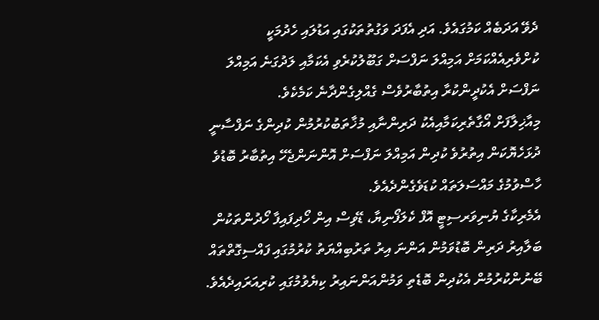ދެވޭ އަދަބެއް ކަމުގައެވެ. އަދި އެފަދަ ވަގުތުތަކުގައި އަޑުލައި ހެދުމަކީ ކުށްވެރިއެއްކަމަށް އަމިއްލަ ނަފްސަށް ގަބޫލުކުރެވި އެކަމާއި ލަދުގަނެ އަމިއްލަ ނަފްސަށް އެކުދީންކުރާ އިތުބާރުވެސް ގެއްލިގެންދާނެ ކަމެކެވެ.
މިއާޚިލާފަށް އޯގާތެރިކަމާއިއެކު ދަރިންނާއި މުޚާތަބުކުރުމުން ކުދިންގެ ނަފްސާނީ ދުޅަހެޔޮކަން އިތުރުވެ ކުދިން އަމިއްލަ ނަފްސަށް އޮންނަންޖެހޭ އިތުބާރު ބޮޑުވެ ހާސްވުމުގެ މައްސަލަތައް ކުޑަވެގެންދެއެވެ.
އެމެރިކާގެ ޔުނިވަރސިޓީ އޮފް ކެލަފޯނިޔާ، ޑޭވިސް އިން ހޯދިފައިފާ ހޯދުންތަކުން ބަލާއިރު ދަރިން ބޮޑުވަމުން އަންނަ އިރު ތަރުބިއްޔަތު ކުރުމުގައި ފައްސިގޮތްތައް ބޭނުންކުރުމުން އެކުދިން ބޮޑެތި ވަމުންއަންނައިރު ކިޔެވުމުގައި ކުރިއަރައިދެއެވެ.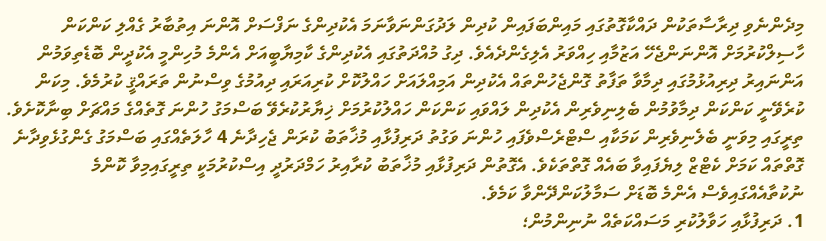މިދެންނެވި ދިރާސާތަކުން ދައްކާގޮތުގައި މައިންބަފައިން ކުދިން ލަދުގަންނަވާނަމަ އެކުދިންގެ ނަފްސަށް އޮންނަ އިތުބާރު ގެއްލި ކަންކަން ހާސިލްކުރުމަށް އޮންނަންޖެހޭ އަޒުމާއި ހިއްވަރު އެލިގެންދެއެވެ. ދިގު މުއްދަތުގައި އެކުދިންގެ ކާމިޔާބީއަށް އެންމެ މުހިންމީ އެކުދީން ބޮޑެތިވަމުން އަންނައިރު ދިރިއުޅުމުގައި ދިމާވާ ތަފާތު ގޮންޖެހުންތައް އެކުދިން އަމިއްލައަށް ހައްލުކޮށް ކުރިއަރައި ދިއުމުގެ ވިސްނުން ތަރައްޤީ ކުރުމެވެ. މިކަން ކުރެވޭނީ ކަންކަން ދިމާވުމުން ބެލިނިވެރިން އެކުދިން ލައްވައި ކަންކަން ހައްލުކުރުމަށް ޚިޔާރުކުރެވޭ ބަސްމަގު ހުންނަ ގޮތެއްގެ މައްޗަށް ބިނާކޮށެވެ.
ތިރީގައި މިވަނީ ބެލެނިވެރިން ކަމަކާއި ސްޓްރެސްވެފައި ހުންނަ ވަގުތު ދަރިފުޅާއި މުޚާތަބު ކުރަން ޖެހިދާނެ 4 ހާލަތެއްގައި ބަސްމަގު ގެންގުޅެވިދާނެ ގޮތްތައް ކަމަށް ކެޓްޒް ލިޔެފައިވާ ބައެއް ގޮތްތަކެވެ. އެގޮތުން ދަރިފުޅާއި މުޚާތަބު ކުރާއިރު ހަމްދަރުދީ އިސްކުރުމަކީ ތިރީގައިމިވާ ކޮންމެ ނުކުތާއެއްގައިވެސް އެންމެ ބޮޑަށް ސަމާލުކަންދޭންވާ ކަމެވެ.
1. ދަރިފުޅާއި ހަވާލުކުރި މަސައްކަތެއް ނުނިންމުން؛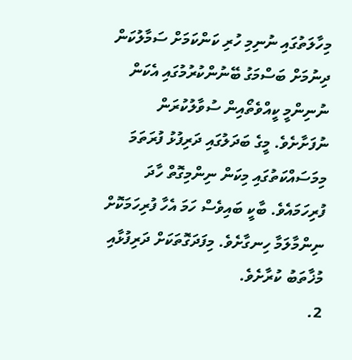މިހާލަތުގައި ނުނިމި ހުރި ކަންކަމަށް ސަމާލުކަން ދިނުމަށް ބަސްމަގު ބޭނުންކުރުމުގައި އެކަން ނުނިންމީ ކީއްވެތޯއިން ސުވާލުކުރަން ނުފަށާށެވެ. މީގެ ބަދަލުގައި ދަރިފުޅު ފުރަތަމަ މިމަސައްކަތުގައި މިކަން ނިންމިގޮތް ހާދަ ފުރިހަމައެވެ. ބާކީ ބައިވެސް ހަމަ އެހާ ފުރިހަމަކޮށް ނިންމާލަމާ ހިނގާށެވެ. މިފަދަގޮތަކަށް ދަރިފުޅާއި މުޚާތަބު ކުރާށެވެ.
2.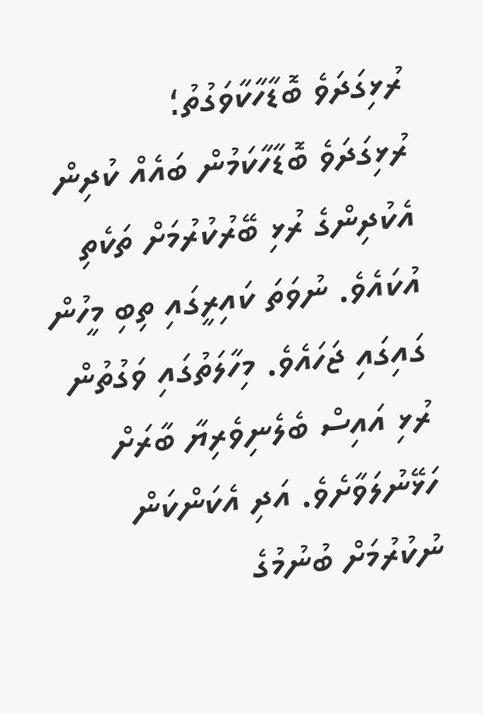ރުޅިގަދަވެ ބޮޑާހާކާވަގުތު؛
ރުޅިގަދަވެ ބޮޑާހާކަމުން ބައެއް ކުދިން އެކުދިންގެ ރުޅި ބޭރުކުރުމަށް ތަކެތި އުކައެވެ. ނުވަތަ ކައިރީގައި ތިބި މީހުން ގައިގައި ޖަހައެވެ. މިހާލަތުގައި ވަގުތުން ރުޅި އައިސް ބެލެނިވެރިޔާ ބާރަށް ހަޅޭނުލަވާށެވެ. އަދި އެކަންކަން ނުކުރުމަށް ބުނުމުގެ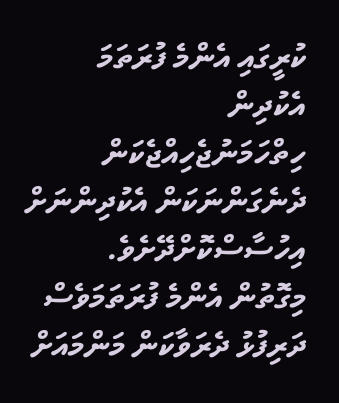ކުރީގައި އެންމެ ފުރަތަމަ އެކުދިން ހިތްހަމަނުޖެހިއްޖެކަން ދެނެގަންނަކަން އެކުދިންނަށް އިހުސާސްކޮށްދޭށެވެ. މިގޮތުން އެންމެ ފުރަތަމަވެސް ދަރިފުޅު ދެރަވާކަން މަންމައަށް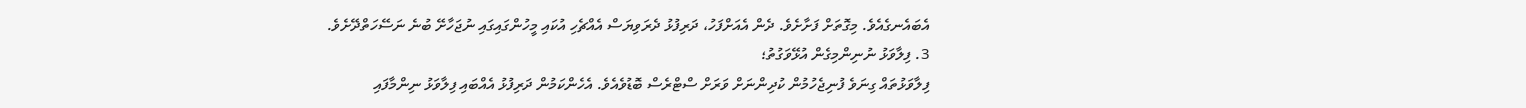އެބައެނގެއެވެ. މިގޮތަށް ފަށާށެވެ. ދެން އެއަށްފަހު، ދަރިފުޅު ދެރަވިޔަސް އެއްޗެހި އުކައި މީހުންގައިގައި ނުޖަހާށޭ ބުނެ ނަސޭހަތްދޭށެވެ.
3. ފިލާވަޅު ނުނިންމިގެން އުޅޭވަގުތު؛
ފިލާވަޅުތައް ގިނަވެ ފުނިޖެހުމުން ކުދިންނަށް ވަރަށް ސްޓްރެސް ބޮޑުވެއެވެ. އެހެންކަމުން ދަރިފުޅު އެއްބައި ފިލާވަޅު ނިންމާފައި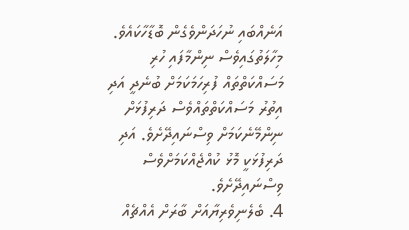އަނެއްބައި ނުހަދަންވެގެން ބޮޑާހާކައެވެ. މިހާލަތުގައިވެސް ނިންމާފައި ހުރި މަސައްކަތްތައް ފުރިހަމަކަމަށް ބުނެދީ އަދި އިތުރު މަސައްކަތްތައްވެސް ދަރިފުޅަށް ނިންމޭނެކަމަށް ވިސްނައިދޭށެވެ. އަދި ދަރިފުޅަކީ މޮޅު ކުއްޖެއްކަމަށްވެސް ވިސްނައިދޭށެވެ.
4. ބެލެނިވެރިޔާއަށް ބާރަށް އެއްޗެއް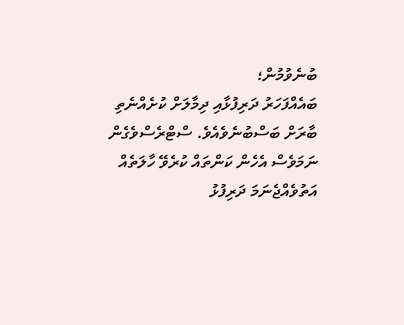ބުނެވުމުން؛
ބައެއްފަހަރު ދަރިފުޅާއި ދިމާލަށް ކުށެއްނެތި ބާރަށް ބަސްބުނެވެއެވެ. ސްޓްރެސްވެގެން ނަމަވެސް އެހެން ކަންތައް ކުރެވޭ ހާލަތެއް އަތުވެއްޖެނަމަ ދަރިފުޅު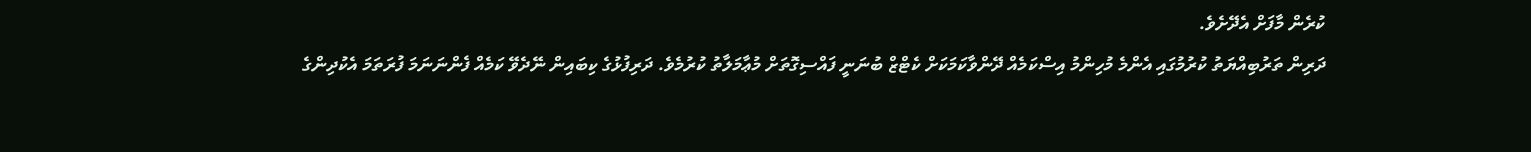ކުރެން މާފަށް އެދޭށެވެ.
ދަރިން ތަރުބިއްޔަތު ކުރުމުގައި އެންމެ މުހިންމު އިސްކަމެއް ދޭންވާކަމަކަށް ކެޓްޒް ބުނަނީ ފައްސިގޮތަށް މުޢާމަލާތު ކުރުމެވެ. ދަރިފުޅުގެ ކިބައިން ނޭދެވޭ ކަމެއް ފެންނަނަމަ ފުރަތަމަ އެކުދިންގެ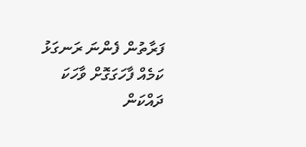ފަރާތުން ފެންނަ ރަނގަޅު ކަމެއް ފާހަގަގޮށް ވާހަކަ ދައްކަން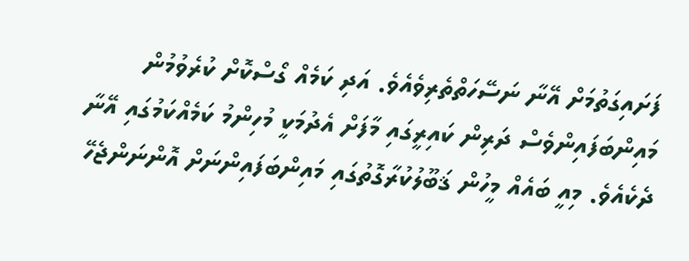ފަށައިގަތުމަށް އޭނާ ނަސޭހަތްތެރިވެއެވެ. އަދި ކަމެއް ގޯސްކޮށް ކުރެވުމުން މައިންބަފައިންވެސް ދަރިން ކައިރީގައި މާފަށް އެދުމަކީ މުހިންމު ކަމެއްކަމުގައި އޭނާ ދެކެއެވެ. މިއީ ބައެއް މީހުން ޤަބޫލުކުރާގޮތުގައި މައިންބަފައިންނަށް އޮންނަންޖެހޭ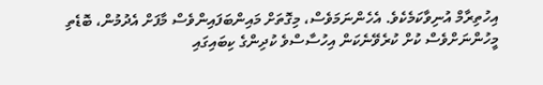އިހުތިރާމް އުނިވާކަމެކެވެ. އެހެންނަމަވެސް، މިގޮތަށް މައިންބަފައިންވެސް މާފަށް އެދުމުން، ބޮޑެތި މީހުންނަށްވެސް ކުށް ކުރެވޭނެކަން އިހުސާސްވެ ކުދިންގެ ކިބައިގައި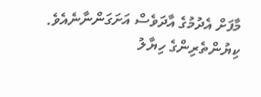މާފަށް އެދުމުގެ އާދަވެސް އަށަގަންނާނެއެވެ.
ކިޔުންތެރިންގެ ހިޔާލު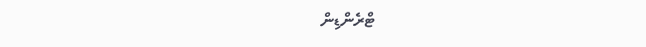ޓްރެންޑިން